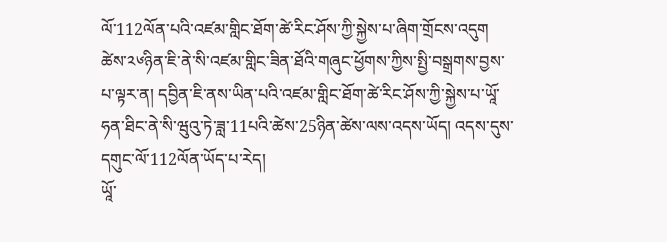ལོ་112ལོན་པའི་འཛམ་གླིང་ཐོག་ཚེ་རིང་ཤོས་ཀྱི་སྐྱེས་པ་ཞིག་གྲོངས་འདུག
ཚེས་༢༦ཉིན་ཇི་ནེ་སི་འཛམ་གླིང་ཟིན་ཐོའི་གཞུང་ཕྱོགས་ཀྱིས་སྤྱི་བསྒྲགས་བྱས་པ་ལྟར་ན། དབྱིན་ཇི་ནས་ཡིན་པའི་འཛམ་གླིང་ཐོག་ཚེ་རིང་ཤོས་ཀྱི་སྐྱེས་པ་ཡཱོ་ཧན་ཐིང་ནེ་སི་ཝུའུ་ཏེ་ཟླ་11པའི་ཚེས་25ཉིན་ཚེས་ལས་འདས་ཡོད། འདས་དུས་དགུང་ལོ་112ལོན་ཡོད་པ་རེད།
ཡཱོ་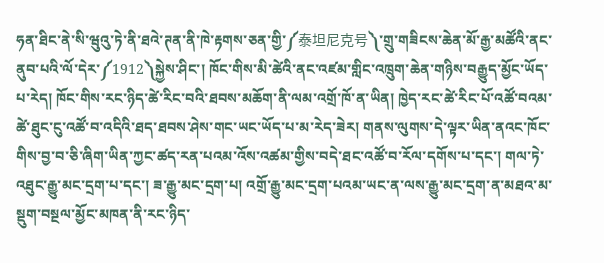ཧན་ཐིང་ནེ་སི་ཝུའུ་ཏེ་ནི་ཐའེ་ཊན་ནི་ཁེ་རྟགས་ཅན་གྱི་༼泰坦尼克号༽་གྲུ་གཟིངས་ཆེན་མོ་རྒྱ་མཚོའི་ནང་ནུབ་པའི་ལོ་དེར་༼1912༽སྐྱེས་ཤིང་། ཁོང་གིས་མི་ཚེའི་ནང་འཛམ་གླིང་འཁྲུག་ཆེན་གཉིས་བརྒྱུད་མྱོང་ཡོད་པ་རེད། ཁོང་གིས་རང་ཉིད་ཚེ་རིང་བའི་ཐབས་མཆོག་ནི་ལམ་འགྲོ་ཁོ་ན་ཡིན། ཁྱེད་རང་ཚེ་རིང་པོ་འཚོ་བའམ་ཚེ་ཐུང་ངུ་འཚོ་བ་འདིའི་ཐད་ཐབས་ཤེས་གང་ཡང་ཡོད་པ་མ་རེད་ཟེར། གནས་ལུགས་དེ་ལྟར་ཡིན་ནའང་ཁོང་གིས་བྱ་བ་ཅི་ཞིག་ཡིན་ཀྱང་ཚད་རན་པའམ་འོས་འཚམ་གྱིས་བདེ་ཐང་འཚོ་བ་རོལ་དགོས་པ་དང་། གལ་ཏེ་འཐུང་རྒྱུ་མང་དྲག་པ་དང་། ཟ་རྒྱུ་མང་དྲག་པ། འགྲོ་རྒྱུ་མང་དྲག་པའམ་ཡང་ན་ལས་རྒྱུ་མང་དྲག་ན་མཐའ་མ་སྡུག་བསྔལ་མྱོང་མཁན་ནི་རང་ཉིད་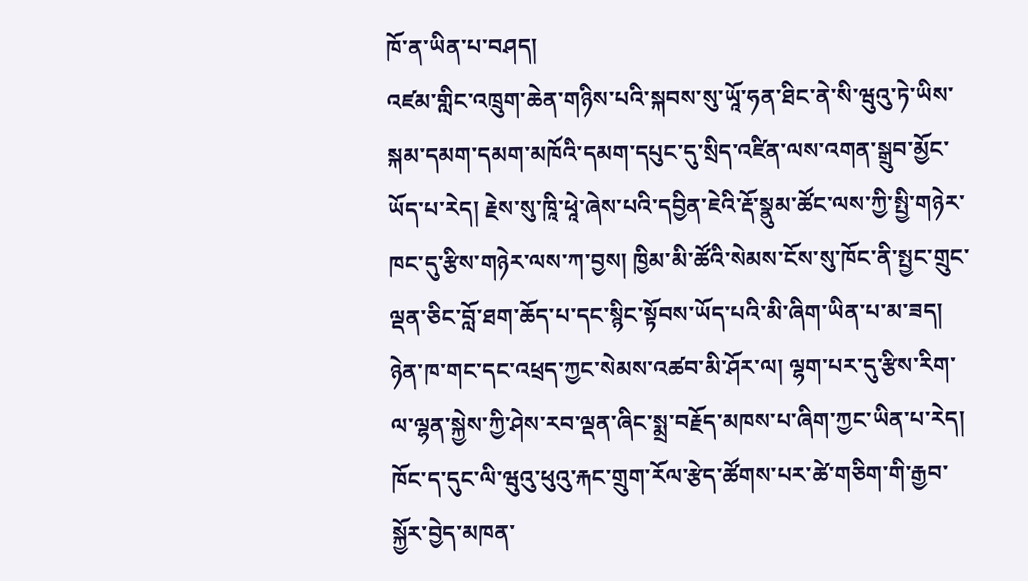ཁོ་ན་ཡིན་པ་བཤད།
འཛམ་གླིང་འཁྲུག་ཆེན་གཉིས་པའི་སྐབས་སུ་ཡཱོ་ཧན་ཐིང་ནེ་སི་ཝུའུ་ཏེ་ཡིས་སྐམ་དམག་དམག་མཁོའི་དམག་དཔུང་དུ་སྲིད་འཛིན་ལས་འགན་སྒྲུབ་མྱོང་ཡོད་པ་རེད། རྗེས་སུ་ཁཱི་ཕཱེ་ཞེས་པའི་དབྱིན་ཇེའི་རྡོ་སྣུམ་ཚོང་ལས་ཀྱི་སྤྱི་གཉེར་ཁང་དུ་རྩིས་གཉེར་ལས་ཀ་བྱས། ཁྱིམ་མི་ཚོའི་སེམས་ངོས་སུ་ཁོང་ནི་སྤྱང་གྲུང་ལྡན་ཅིང་བློ་ཐག་ཆོད་པ་དང་སྙིང་སྟོབས་ཡོད་པའི་མི་ཞིག་ཡིན་པ་མ་ཟད། ཉེན་ཁ་གང་དང་འཕྲད་ཀྱང་སེམས་འཚབ་མི་ཤོར་ལ། ལྷག་པར་དུ་རྩིས་རིག་ལ་ལྷན་སྐྱེས་ཀྱི་ཤེས་རབ་ལྡན་ཞིང་སྨྲ་བརྗོད་མཁས་པ་ཞིག་ཀྱང་ཡིན་པ་རེད། ཁོང་ད་དུང་ལི་ཝུའུ་ཕུའུ་རྐང་གྲུག་རོལ་རྩེད་ཚོགས་པར་ཚེ་གཅིག་གི་རྒྱབ་སྐྱོར་བྱེད་མཁན་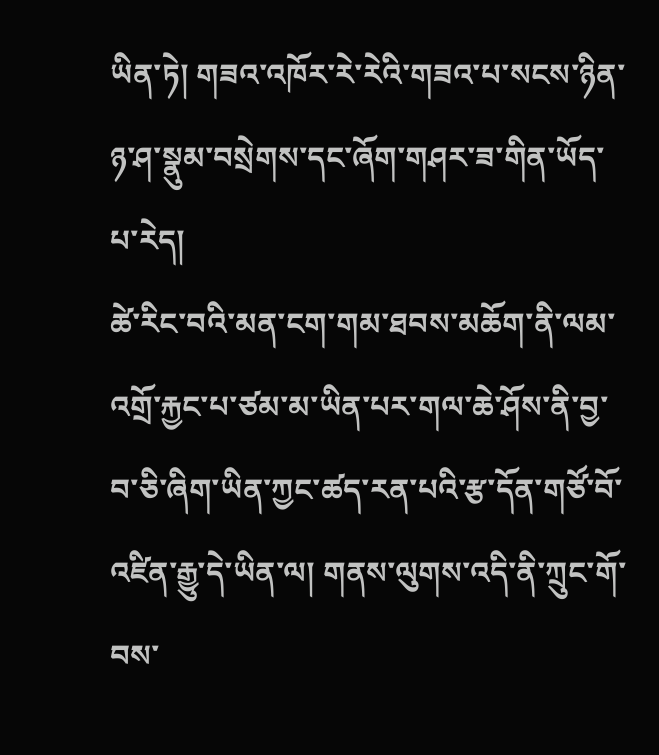ཡིན་ཏེ། གཟའ་འཁོར་རེ་རེའི་གཟའ་པ་སངས་ཉིན་ཉ་ཤ་སྣུམ་བསྲེགས་དང་ཞོག་གཤར་ཟ་གིན་ཡོད་པ་རེད།
ཚེ་རིང་བའི་མན་ངག་གམ་ཐབས་མཆོག་ནི་ལམ་འགྲོ་རྐྱང་པ་ཙམ་མ་ཡིན་པར་གལ་ཆེ་ཤོས་ནི་བྱ་བ་ཅི་ཞིག་ཡིན་ཀྱང་ཚད་རན་པའི་རྩ་དོན་གཙོ་བོ་འཛིན་རྒྱུ་དེ་ཡིན་ལ། གནས་ལུགས་འདི་ནི་ཀྲུང་གོ་བས་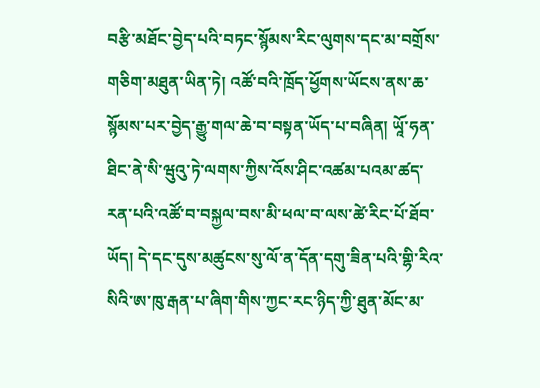བརྩི་མཐོང་བྱེད་པའི་བཏང་སྙོམས་རིང་ལུགས་དང་མ་བགྲོས་གཅིག་མཐུན་ཡིན་ཏེ། འཚོ་བའི་ཁྲོད་ཕྱོགས་ཡོངས་ནས་ཆ་སྙོམས་པར་བྱེད་རྒྱུ་གལ་ཆེ་བ་བསྟན་ཡོད་པ་བཞིན། ཡཱོ་ཧན་ཐིང་ནེ་སི་ཝུའུ་ཏེ་ལགས་ཀྱིས་འོས་ཤིང་འཚམ་པའམ་ཚད་རན་པའི་འཚོ་བ་བསྐྱལ་བས་མི་ཕལ་བ་ལས་ཚེ་རིང་པོ་ཐོབ་ཡོད། དེ་དང་དུས་མཚུངས་སུ་ལོ་ན་དོན་དགུ་ཟིན་པའི་གྷི་རིའ་སིའི་ཨ་ཁུ་རྒན་པ་ཞིག་གིས་ཀྱང་རང་ཉིད་ཀྱི་ཐུན་མོང་མ་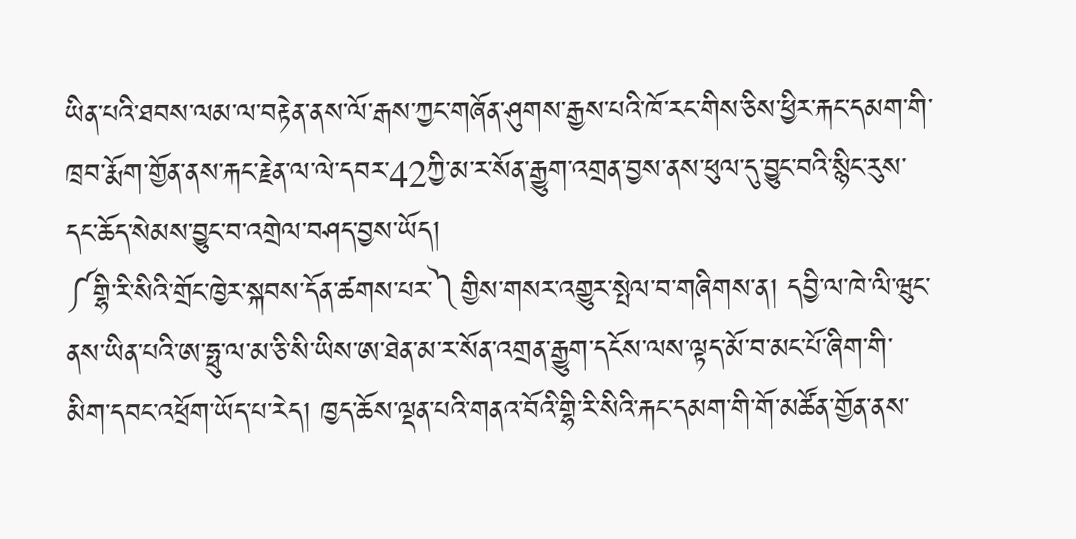ཡིན་པའི་ཐབས་ལམ་ལ་བརྟེན་ནས་ལོ་རྒས་ཀྱང་གཞོན་ཤུགས་རྒྱས་པའི་ཁོ་རང་གིས་ཅིས་ཕྱིར་རྐང་དམག་གི་ཁྲབ་རྨོག་གྱོན་ནས་རྐང་རྗེན་ལ་ལེ་དབར་42ཀྱི་མ་ར་སོན་རྒྱུག་འགྲན་བྱས་ནས་ཕུལ་དུ་བྱུང་བའི་སྙིང་རུས་དང་ཆོད་སེམས་བྱུང་བ་འགྲེལ་བཤད་བྱས་ཡོད།
༼གྷི་རི་སིའི་གྲོང་ཁྱེར་སྐབས་དོན་ཚགས་པར་༽གྱིས་གསར་འགྱུར་སྤེལ་བ་གཞིགས་ན། དབྱི་ལ་ཁེ་ལི་ཝུང་ནས་ཡིན་པའི་ཨ་ཧྥུ་ལ་མ་ཅི་སི་ཡིས་ཨ་ཐེན་མ་ར་སོན་འགྲན་རྒྱུག་དངོས་ལས་ལྟད་མོ་བ་མང་པོ་ཞིག་གི་མིག་དབང་འཕྲོག་ཡོད་པ་རེད། ཁྱད་ཆོས་ལྡན་པའི་གནའ་བོའི་གྷི་རི་སིའི་རྐང་དམག་གི་གོ་མཚོན་གྱོན་ནས་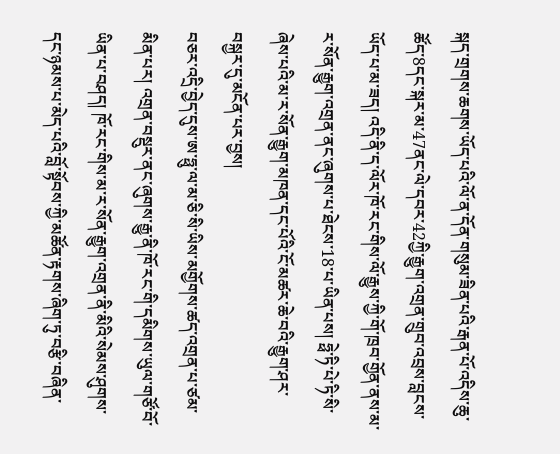སྐད་གྲགས་ཆགས་ཡོད་པའི་ལོ་ན་དོན་གསུམ་ཟིན་པའི་རྒན་པོ་འདིས་ཆུ་ཚོད་8དང་སྐར་མ་47ནང་ལེ་དབར་42ཀྱི་རྒྱུག་འགྲན་གྲུབ་འབྲས་བླངས་ཡོད་པ་མ་ཟད། འདི་ནི་ད་ལོར་ཁོ་རང་གིས་ལོ་རྒྱུས་ཀྱི་གོ་ཁྲབ་གྱོན་ནས་མ་ར་སོན་རྒྱུག་འགྲན་ནང་ཞུགས་པ་ཐེངས་18་པ་ཡིན་པས། ཧྥེ་ཏི་པེ་ཏི་སི་ཞེས་པའི་མ་ར་སོན་རྒྱུག་མཁན་དང་པོའི་ངོ་མཚར་ཆེ་བའི་རྒྱུག་ཤར་བསྐྱར་དུ་མངོན་པར་བྱས།
བཅར་འདྲི་བྱེད་དུས་ཨ་ཧྥུ་ལ་མ་ཅི་སི་ཡིས་མགྱོགས་ཚད་འགྲན་པ་ཙམ་མིན་པར། འགྲན་བསྡུར་ནང་ཞུགས་རྒྱུ་ནི་ཁོ་རང་གི་དམིགས་ཡུལ་གཙོ་བོ་ཡིན་པ་བཤད། ཁོ་རང་གིས་མ་ར་སོན་རྒྱུག་འགྲན་ནི་མིའི་སེམས་ཤུགས་དང་ཉམས་པ་མེད་པའི་བློ་སྟོབས་ཀྱི་མཚོན་རྟགས་ཞིག་ཏུ་བརྩི་བཞིན་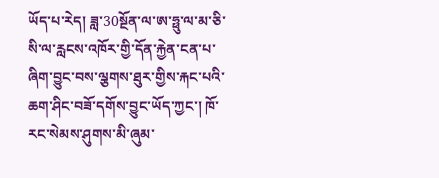ཡོད་པ་རེད། ཟླ་30སྔོན་ལ་ཨ་ཧྥུ་ལ་མ་ཅི་སི་ལ་རླངས་འཁོར་གྱི་དོན་རྐྱེན་ངན་པ་ཞིག་བྱུང་བས་ལྕགས་ཐུར་གྱིས་རྐང་པའི་ཆག་ཤིང་བཟོ་དགོས་བྱུང་ཡོད་ཀྱང་། ཁོ་རང་སེམས་ཤུགས་མི་ཞུམ་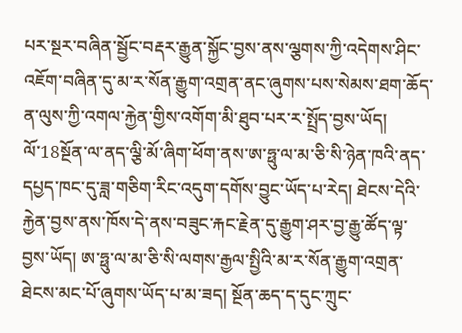པར་སྔར་བཞིན་སྦྱོང་བརྡར་རྒྱུན་སྐྱོང་བྱས་ནས་ལྕགས་ཀྱི་འདེགས་ཤིང་འཇོག་བཞིན་དུ་མ་ར་སོན་རྒྱུག་འགྲན་ནང་ཞུགས་པས་སེམས་ཐག་ཆོད་ན་ལུས་ཀྱི་འགལ་རྐྱེན་གྱིས་འགོག་མི་ཐུབ་པར་ར་སྤྲོད་བྱས་ཡོད།
ལོ་18སྔོན་ལ་ནད་ལྕི་མོ་ཞིག་ཕོག་ནས་ཨ་ཧྥུ་ལ་མ་ཅི་སི་ཉེན་ཁའི་ནད་དཔྱད་ཁང་དུ་ཟླ་གཅིག་རིང་འདུག་དགོས་བྱུང་ཡོད་པ་རེད། ཐེངས་དེའི་རྐྱེན་བྱས་ནས་ཁོས་དེ་ནས་བཟུང་རྐང་རྗེན་དུ་རྒྱུག་ཤར་བྱ་རྒྱུ་ཚོད་ལྟ་བྱས་ཡོད། ཨ་ཧྥུ་ལ་མ་ཅི་སི་ལགས་རྒྱལ་སྤྱིའི་མ་ར་སོན་རྒྱུག་འགྲན་ཐེངས་མང་པོ་ཞུགས་ཡོད་པ་མ་ཟད། སྔོན་ཆད་ད་དུང་ཀྲུང་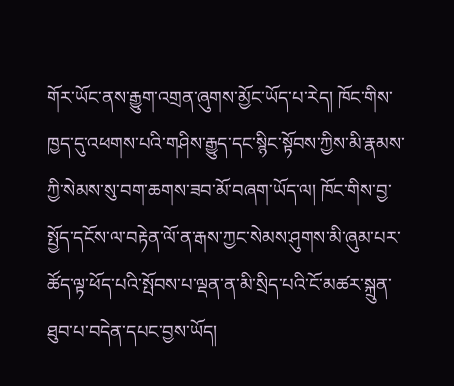གོར་ཡོང་ནས་རྒྱུག་འགྲན་ཞུགས་མྱོང་ཡོད་པ་རེད། ཁོང་གིས་ཁྱད་དུ་འཕགས་པའི་གཤིས་རྒྱུད་དང་སྙིང་སྟོབས་ཀྱིས་མི་རྣམས་ཀྱི་སེམས་སུ་བག་ཆགས་ཟབ་མོ་བཞག་ཡོད་ལ། ཁོང་གིས་བྱ་སྤྱོད་དངོས་ལ་བརྟེན་ལོ་ན་རྒས་ཀྱང་སེམས་ཤུགས་མི་ཞུམ་པར་ཚོད་ལྟ་ཕོད་པའི་སྤོབས་པ་ལྡན་ན་མི་སྲིད་པའི་ངོ་མཚར་སྐྲུན་ཐུབ་པ་བདེན་དཔང་བྱས་ཡོད།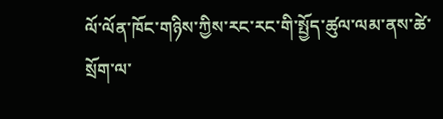ལོ་ལོན་ཁོང་གཉིས་ཀྱིས་རང་རང་གི་སྤྱོད་ཚུལ་ལམ་ནས་ཚེ་སྲོག་ལ་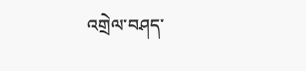འགྲེལ་བཤད་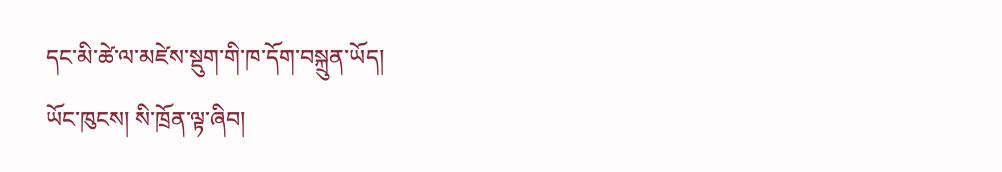དང་མི་ཚེ་ལ་མཛེས་སྡུག་གི་ཁ་དོག་བསྐྲུན་ཡོད།
ཡོང་ཁུངས། སི་ཁྲོན་ལྟ་ཞིབ།